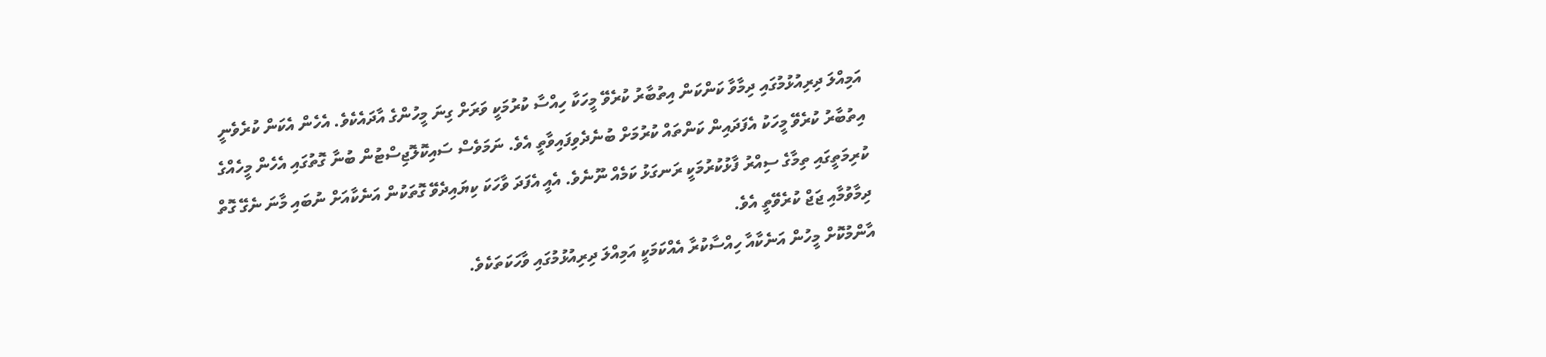އަމިއްލަ ދިރިއުޅުމުގައި ދިމާވާ ކަންކަން އިތުބާރު ކުރެވޭ މީހަކާ ހިއްސާ ކުރުމަކީ ވަރަށް ގިނަ މީހުންގެ އާދައެކެވެ. އެހެން އެކަން ކުރެވެނީ އިތުބާރު ކުރެވޭ މީހަކު އެފަދައިން ކަންތައް ކުރުމަށް ބުނެދެވިފައިވާތީ އެވެ. ނަމަވެސް ސައިކޮލޮޖިސްޓުން ބުނާ ގޮތުގައި އެހެން މީހެއްގެ ކުރިމަތީގައި ތިމާގެ ސިއްރު ފާޅުކުރުމަކީ ރަނގަޅު ކަމެއް ނޫނެވެ. އެއީ އެފަދަ ވާހަކަ ކިޔައިދެވޭ ގޮތަކުން އަނެކާއަށް ނުބައި މާނަ ނެގޭ ގޮތް ދިމާވުމާއި ޖަޖް ކުރެވޭތީ އެވެ.
އާންމުކޮށް މީހުން އަނެކާއާ ހިއްސާކުރާ އެއްކަމަކީ އަމިއްލަ ދިރިއުޅުމުގައި ވާހަކަތަކެވެ.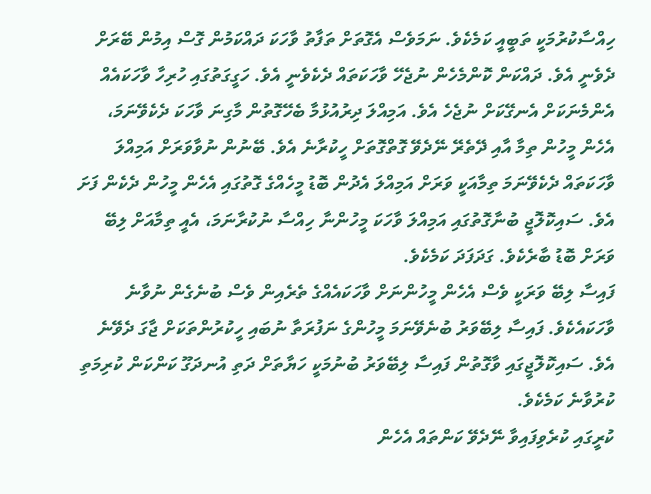ހިއްސާކުރުމަކީ ތަބީއީ ކަމެކެވެ. ނަމަވެސް އެގޮތަށް ތަފާތު ވާހަކަ ދައްކަމުން ގޮސް އިމުން ބޭރަށް ދެވެނީ އެވެ. ދައްކަން ކޮންމެހެން ނުޖެހޭ ވާހަކަތައް ދެކެވެނީ އެވެ. ހަގީގަތުގައި ހުރިހާ ވާހަކައެއް އެންމެނަކަށް އެނގޭކަށް ނުޖެހެ އެވެ. އަމިއްލަ ދިރުއުޅުމާ ބެހޭގޮތުން މާގިނަ ވާހަކަ ދެކެވޭނަމަ، އެހެން މީހުން ތިމާ އާއި ދޭތެރޭ ނޭދެވޭ ގޮތްގޮތަށް ހީކުރާނެ އެވެ. ބޭނުން ނުވާވަރަށް އަމިއްލަ ވާހަކަތައް ދެކެވޭނަމަ ތިމާއަކީ ވަރަށް އަމިއްލަ އެދުން ބޮޑު މީހެއްގެ ގޮތުގައި އެހެން މީހުން ދެކެން ފަށަ އެވެ. ސައިކޮލޮޖީ ބުނާގޮތުގައި އަމިއްލަ ވާހަކަ މީހުންނާ ހިއްސާ ނުކުރާނަމަ، އެއީ ތިމާއަށް ލިބޭ ވަރަށް ބޮޑު ބާރެކެވެ. ގަދަފަދަ ކަމެކެވެ.
ފައިސާ ލިބޭ ވަރަކީ ވެސް އެހެން މީހުންނަށް ވާހަކައެއްގެ ތެރެއިން ވެސް ބުނެގެން ނުވާނެ ވާހަކައެކެވެ. ފައިސާ ލިބޭވަރު ބުނެވޭނަމަ މީހުންގެ ނަފުރަތާ ނުބައި ހީކުރުންތަކަށް ޖާގަ ދެވޭނެ އެވެ. ސައިކޮލޮޖީގައި ވާގޮތުން ފައިސާ ލިބޭވަރު ބުނުމަކީ ހަޔާތަށް ދަތި އުނދަގޫ ކަންކަން ކުރިމަތި ކުރުވާނެ ކަމެކެވެ.
ކުރީގައި ކުރެވިފައިވާ ނޭދެވޭ ކަންތައް އެހެން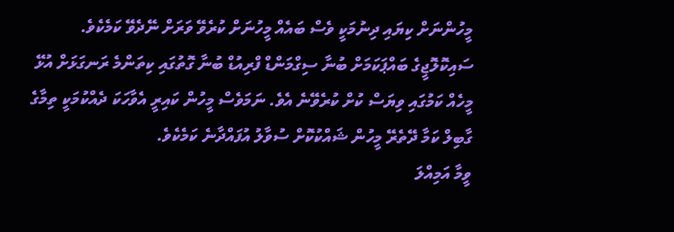މީހުންނަށް ކިޔައި ދިނުމަކީ ވެސް ބައެއް މީހުނަށް ކުރެވޭ ވަރަށް ނޭދެވޭ ކަމެކެވެ. ސައިކޮލޮޖީގެ ބައްޕަކަމަށް ބުނާ ސިގްމަންޑް ފްރިއުޑް ބުނާ ގޮތުގައި ކިތަންމެ ރަނގަޅަށް އުޅޭ މީހެއް ކަމުގައި ވިޔަސް ކުށް ކުރެވޭނެ އެވެ. ނަމަވެސް މީހުން ކައިރީ އެވާހަކަ ދެއްކުމަކީ ތިމާގެ ގާބިލް ކަމާ ދޭތެރޭ މީހުން ޝައްކުކޮށް ސުވާލު އުފައްދާނެ ކަމެކެވެ.
ވީމާ އަމިއްލަ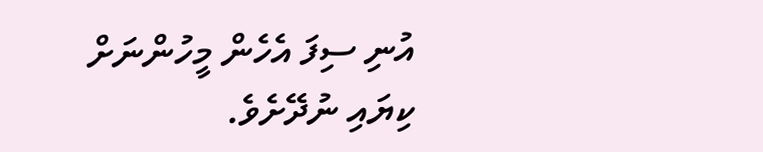އުނި ސިފަ އެހެން މީހުންނަށް ކިޔައި ނުދޭށެވެ.